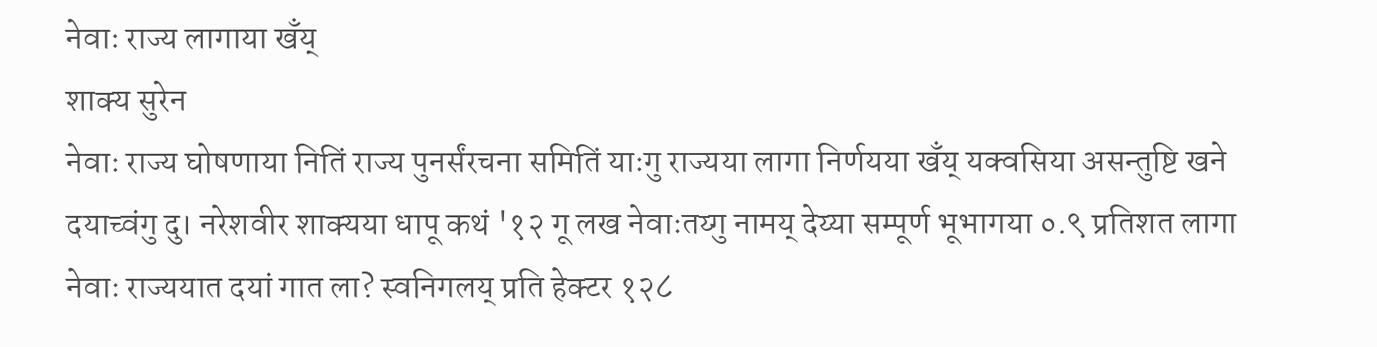नेवाः राज्य लागाया खँय्
शाक्य सुरेन
नेवाः राज्य घोषणाया नितिं राज्य पुनर्संरचना समितिं याःगु राज्यया लागा निर्णयया खँय् यक्वसिया असन्तुष्टि खने दयाच्वंगु दु। नरेशवीर शाक्यया धापू कथं '१२ गू लख नेवाःतय्गु नामय् देय्या सम्पूर्ण भूभागया ०.९ प्रतिशत लागा नेवाः राज्ययात दयां गात ला? स्वनिगलय् प्रति हेक्टर १२८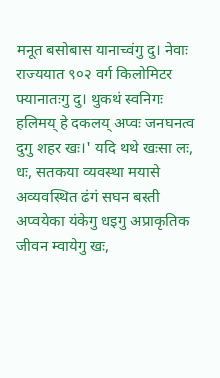मनूत बसोबास यानाच्वंगु दु। नेवाः राज्ययात ९०२ वर्ग किलोमिटर फ्यानातःगु दु। थुकथं स्वनिगः हलिमय् हे दकलय् अप्वः जनघनत्व दुगु शहर खः।' यदि थथे खःसा लः, धः, सतकया व्यवस्था मयासे अव्यवस्थित ढंगं सघन बस्ती अप्वयेका यंकेगु धइगु अप्राकृतिक जीवन म्वायेगु खः,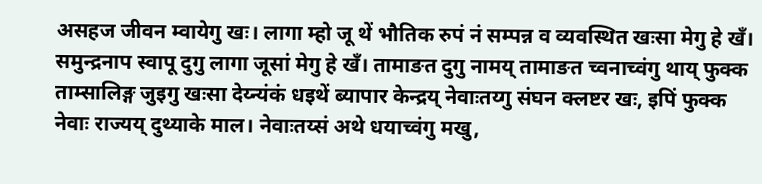असहज जीवन म्वायेगु खः। लागा म्हो जू थें भौतिक रुपं नं सम्पन्न व व्यवस्थित खःसा मेगु हे खँ। समुन्द्रनाप स्वापू दुगु लागा जूसां मेगु हे खँ। तामाङत दुगु नामय् तामाङत च्वनाच्वंगु थाय् फुक्क ताम्सालिङ्ग जुइगु खःसा देय्न्यंकं धइथें ब्यापार केन्द्रय् नेवाःतय्गु संघन क्लष्टर खः, इपिं फुक्क नेवाः राज्यय् दुथ्याके माल। नेवाःतय्सं अथे धयाच्वंगु मखु,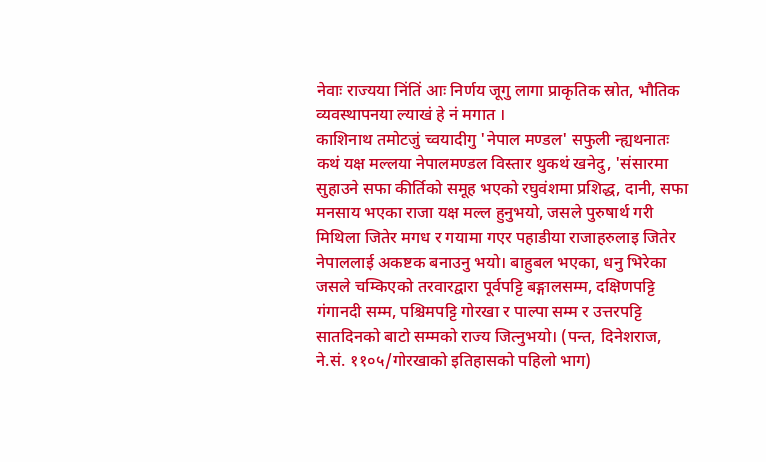नेवाः राज्यया निंतिं आः निर्णय जूगु लागा प्राकृतिक स्रोत, भौतिक व्यवस्थापनया ल्याखं हे नं मगात ।
काशिनाथ तमोटजुं च्वयादीगु 'नेपाल मण्डल' सफुली न्ह्यथनातः कथं यक्ष मल्लया नेपालमण्डल विस्तार थुकथं खनेदु, 'संसारमा सुहाउने सफा कीर्तिको समूह भएको रघुवंशमा प्रशिद्ध, दानी, सफा मनसाय भएका राजा यक्ष मल्ल हुनुभयो, जसले पुरुषार्थ गरी मिथिला जितेर मगध र गयामा गएर पहाडीया राजाहरुलाइ जितेर नेपाललाई अकष्टक बनाउनु भयो। बाहुबल भएका, धनु भिरेका जसले चम्किएको तरवारद्वारा पूर्वपट्टि बङ्गालसम्म, दक्षिणपट्टि गंगानदी सम्म, पश्चिमपट्टि गोरखा र पाल्पा सम्म र उत्तरपट्टि सातदिनको बाटो सम्मको राज्य जित्नुभयो। (पन्त, दिनेशराज, ने.सं. ११०५/गोरखाको इतिहासको पहिलो भाग)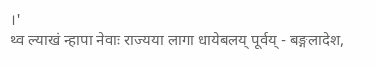।'
थ्व ल्याखं न्हापा नेवाः राज्यया लागा धायेबलय् पूर्वय् - बङ्गलादेश,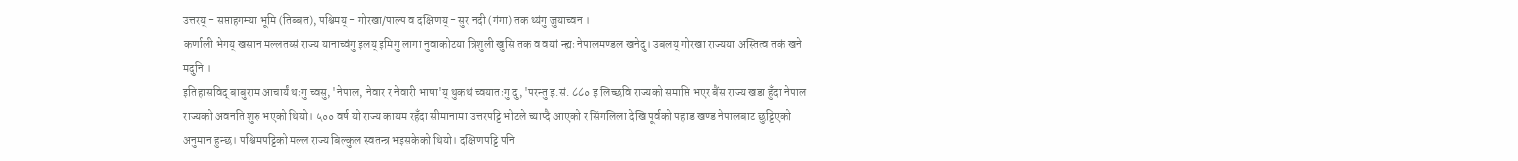उत्तरय् - सप्ताहगम्या भूमि (तिब्बत), पश्चिमय् - गोरखा/पाल्प व दक्षिणय् - सुर नदी (गंगा) तक थ्यंगु जुयाच्वन ।
कर्णाली भेगय् खसान मल्लतय्सं राज्य यानाच्वंगु इलय् इमिगु लागा नुवाकोटया त्रिशुली खुसि तक व वयां न्ह्यः नेपालमण्डल खनेदु। उबलय् गोरखा राज्यया अस्तित्व तकं खने मदुनि ।
इतिहासविद् बाबुराम आचार्यं थःगु च्वसु, 'नेपाल, नेवार र नेवारी भाषा'य् थुकथं च्वयातःगु दु, 'परन्तु इ.सं. ८८० इ लिच्छवि राज्यको समाप्ति भएर बैंस राज्य खडा हुँदा नेपाल राज्यको अवनति शुरु भएको थियो। ५०० वर्ष यो राज्य कायम रहँदा सीमानामा उत्तरपट्टि भोटले च्याप्दै आएको र सिंगलिला देखि पूर्वको पहाड खण्ड नेपालबाट छुट्टिएको अनुमान हुन्छ। पश्चिमपट्टिको मल्ल राज्य बिल्कुल स्वतन्त्र भइसकेको थियो। दक्षिणपट्टि पनि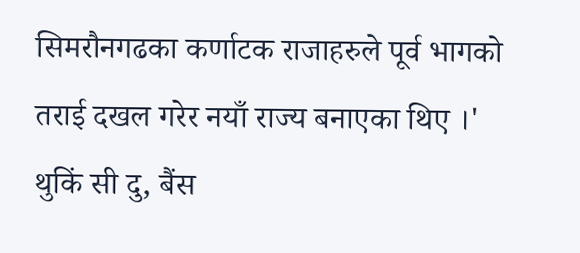सिमरौनगढका कर्णाटक राजाहरुले पूर्व भागको तराई दखल गरेर नयाँ राज्य बनाएका थिए ।'
थुकिं सी दु, बैंस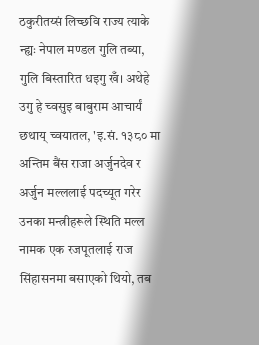ठकुरीतय्सं लिच्छवि राज्य त्याके न्ह्यः नेपाल मण्डल गुलि तब्या, गुलि बिस्तारित धइगु खँ। अथेहे उगु हे च्वसुइ बाबुराम आचार्यं छथाय् च्वयातल, 'इ.सं. १३८० मा अन्तिम बैंस राजा अर्जुनदेव र अर्जुन मल्ललाई पदच्यूत गरेर उनका मन्त्रीहरूले स्थिति मल्ल नामक एक रजपूतलाई राज सिंहासनमा बसाएको थियो, तब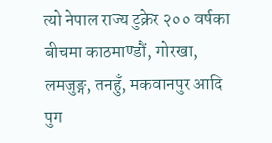त्यो नेपाल राज्य टुक्रेर २०० वर्षका बीचमा काठमाण्डौं, गोरखा, लमजुङ्ग, तनहुँ, मकवानपुर आदि पुग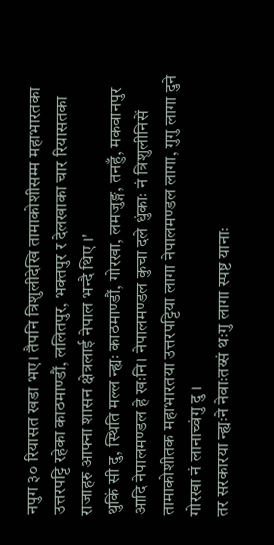नपुग ३० रियासत खडा भए। तैपनि त्रिशुलीदेखि तामाकोशीसम्म महाभारतका उत्तरपट्टि रहेका काठमाण्डौं, ललितपुर, भक्तपुर र देलखाका चार रियासतका राजाहरु आफ्ना शासन क्षेत्रलाई नेपाल भन्दै थिए ।'
थुकिं सी दु, स्थिति मल्ल न्ह्यः काठमाण्डौं, गोरखा, लमजुङ्ग, तनहुँ, मकवानपुर आदि नेपालमण्डल हे खःनि। नेपालमण्डल कुचा दले धुंकाः नं त्रिशुलीनिसें तामाकोशीतक महाभारतया उत्तरपट्टिया लागा नेपालमण्डल लागा, गुगु लागा दुने गोरखा नं लानाच्वंगु दु ।
तर सरकारया न्ह्यःने नेवाःतय्सं थःगु लागा स्पष्ट यानाः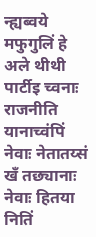न्ह्यब्वये मफुगुलिं हे अले थीथी पार्टीइ च्वनाः राजनीति यानाच्वंपिं नेवाः नेतातय्सं खँ तछ्यानाः नेवाः हितया नितिं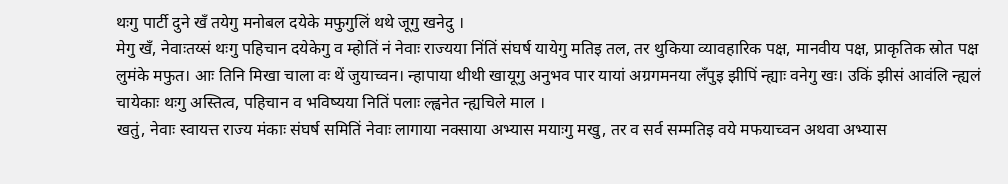थःगु पार्टी दुने खँ तयेगु मनोबल दयेके मफुगुलिं थथे जूगु खनेदु ।
मेगु खँ, नेवाःतय्सं थःगु पहिचान दयेकेगु व म्होतिं नं नेवाः राज्यया निंतिं संघर्ष यायेगु मतिइ तल, तर थुकिया व्यावहारिक पक्ष, मानवीय पक्ष, प्राकृतिक स्रोत पक्ष लुमंके मफुत। आः तिनि मिखा चाला वः थें जुयाच्वन। न्हापाया थीथी खायूगु अनुभव पार यायां अग्रगमनया लँपुइ झीपिं न्ह्याः वनेगु खः। उकिं झीसं आवंलि न्ह्यलं चायेकाः थःगु अस्तित्व, पहिचान व भविष्यया नितिं पलाः ल्ह्वनेत न्ह्यचिले माल ।
खतुं, नेवाः स्वायत्त राज्य मंकाः संघर्ष समितिं नेवाः लागाया नक्साया अभ्यास मयाःगु मखु, तर व सर्व सम्मतिइ वये मफयाच्वन अथवा अभ्यास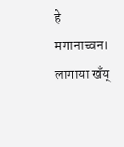हे मगानाच्वन। लागाया खँय्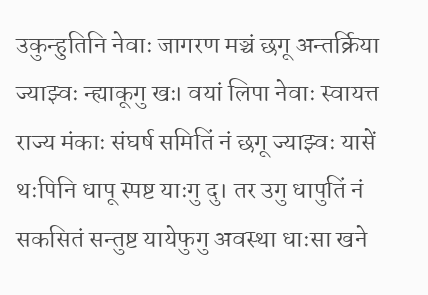उकुन्हुतिनि नेवाः जागरण मञ्चं छगू अन्तर्क्रिया ज्याझ्वः न्ह्याकूगु खः। वयां लिपा नेवाः स्वायत्त राज्य मंकाः संघर्ष समितिं नं छगू ज्याझ्वः यासें थःपिनि धापू स्पष्ट याःगु दु। तर उगु धापुतिं नं सकसितं सन्तुष्ट यायेफुगु अवस्था धाःसा खने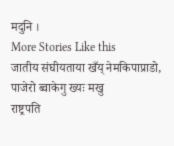मदुनि ।
More Stories Like this
जातीय संघीयताया खँय् नेमकिपाप्राडो, पाजेरो ब्वाकेगु ख्यः मखु
राष्ट्रपति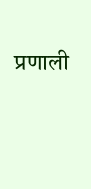प्रणाली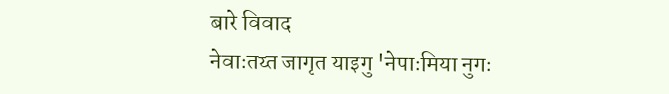बारे विवाद
नेवाःतय्त जागृत याइगु 'नेपाःमिया नुगः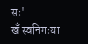सः'
खँ स्वनिगःया